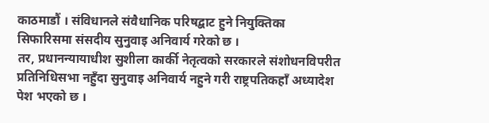काठमाडौं । संविधानले संवैधानिक परिषद्बाट हुने नियुक्तिका सिफारिसमा संसदीय सुनुवाइ अनिवार्य गरेको छ ।
तर, प्रधानन्यायाधीश सुशीला कार्की नेतृत्वको सरकारले संशोधनविपरीत प्रतिनिधिसभा नहुँदा सुनुवाइ अनिवार्य नहुने गरी राष्ट्रपतिकहाँ अध्यादेश पेश भएको छ ।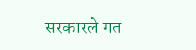सरकारले गत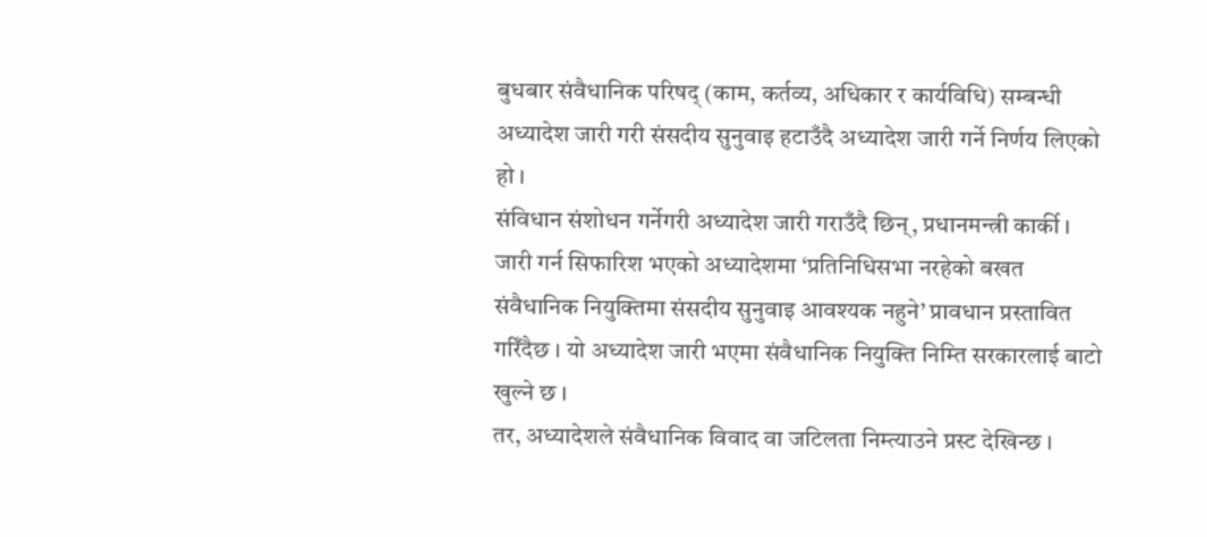बुधबार संवैधानिक परिषद् (काम, कर्तव्य, अधिकार र कार्यविधि) सम्बन्धी अध्यादेश जारी गरी संसदीय सुनुवाइ हटाउँदै अध्यादेश जारी गर्ने निर्णय लिएको हो ।
संविधान संशोधन गर्नेगरी अध्यादेश जारी गराउँदै छिन्, प्रधानमन्त्री कार्की । जारी गर्न सिफारिश भएको अध्यादेशमा ‘प्रतिनिधिसभा नरहेको बखत संवैधानिक नियुक्तिमा संसदीय सुनुवाइ आवश्यक नहुने’ प्रावधान प्रस्तावित गरिँदैछ । यो अध्यादेश जारी भएमा संवैधानिक नियुक्ति निम्ति सरकारलाई बाटो खुल्ने छ ।
तर, अध्यादेशले संवैधानिक विवाद वा जटिलता निम्त्याउने प्रस्ट देखिन्छ ।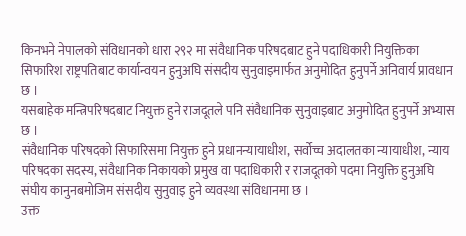किनभने नेपालको संविधानको धारा २९२ मा संवैधानिक परिषदबाट हुने पदाधिकारी नियुक्तिका सिफारिश राष्ट्रपतिबाट कार्यान्वयन हुनुअघि संसदीय सुनुवाइमार्फत अनुमोदित हुनुपर्ने अनिवार्य प्रावधान छ ।
यसबाहेक मन्त्रिपरिषदबाट नियुक्त हुने राजदूतले पनि संवैधानिक सुनुवाइबाट अनुमोदित हुनुपर्ने अभ्यास छ ।
संवैधानिक परिषदको सिफारिसमा नियुक्त हुने प्रधानन्यायाधीश, सर्वोच्च अदालतका न्यायाधीश, न्याय परिषदका सदस्य, संवैधानिक निकायको प्रमुख वा पदाधिकारी र राजदूतको पदमा नियुक्ति हुनुअघि संघीय कानुनबमोजिम संसदीय सुनुवाइ हुने व्यवस्था संविधानमा छ ।
उक्त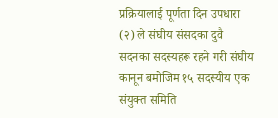प्रक्रियालाई पूर्णता दिन उपधारा (२) ले संघीय संसदका दुवै सदनका सदस्यहरू रहने गरी संघीय कानून बमोजिम १५ सदस्यीय एक संयुक्त समिति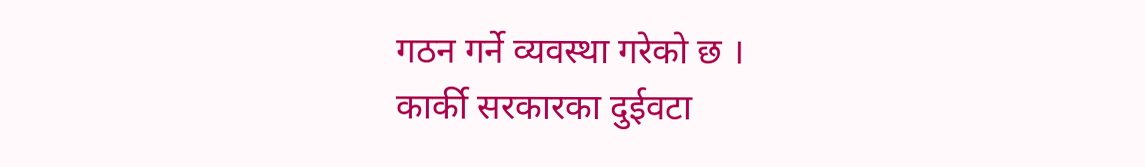गठन गर्ने व्यवस्था गरेको छ ।
कार्की सरकारका दुईवटा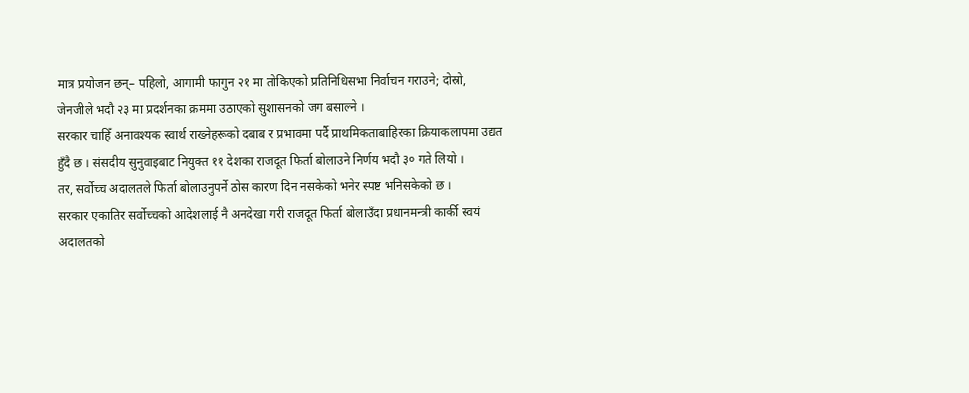मात्र प्रयोजन छन्– पहिलो, आगामी फागुन २१ मा तोकिएको प्रतिनिधिसभा निर्वाचन गराउने; दोस्रो, जेनजीले भदौ २३ मा प्रदर्शनका क्रममा उठाएको सुशासनको जग बसाल्ने ।
सरकार चाहिँ अनावश्यक स्वार्थ राख्नेहरूको दबाब र प्रभावमा पर्दै प्राथमिकताबाहिरका क्रियाकलापमा उद्यत हुँदै छ । संसदीय सुनुवाइबाट नियुक्त ११ देशका राजदूत फिर्ता बोलाउने निर्णय भदौ ३० गते लियो ।
तर, सर्वोच्च अदालतले फिर्ता बोलाउनुपर्ने ठोस कारण दिन नसकेको भनेर स्पष्ट भनिसकेको छ ।
सरकार एकातिर सर्वोच्चको आदेशलाई नै अनदेखा गरी राजदूत फिर्ता बोलाउँदा प्रधानमन्त्री कार्की स्वयं अदालतको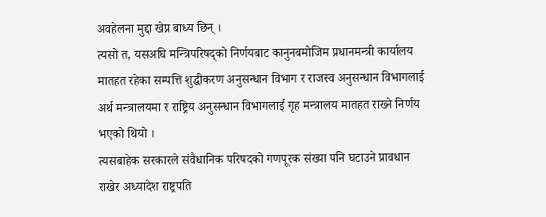अवहेलना मुद्दा खेप्न बाध्य छिन् ।
त्यसो त, यसअघि मन्त्रिपरिषद्को निर्णयबाट कानुनबमोजिम प्रधानमन्त्री कार्यालय मातहत रहेका सम्पत्ति शुद्धीकरण अनुसन्धान विभाग र राजस्व अनुसन्धान विभागलाई अर्थ मन्त्रालयमा र राष्ट्रिय अनुसन्धान विभागलाई गृह मन्त्रालय मातहत राख्ने निर्णय भएको थियो ।
त्यसबाहेक सरकारले संवैधानिक परिषदको गणपूरक संख्या पनि घटाउने प्रावधान राखेर अध्यादेश राष्ट्रपति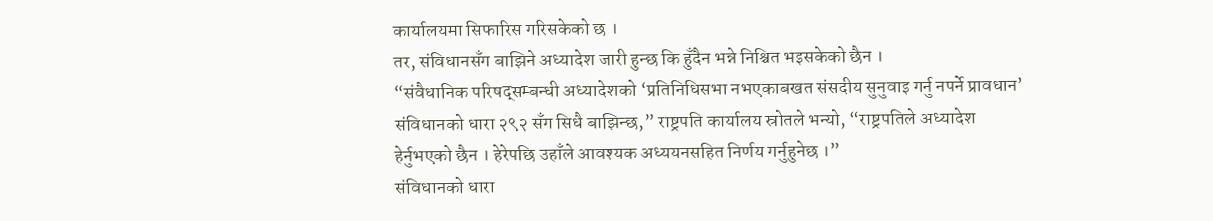कार्यालयमा सिफारिस गरिसकेको छ ।
तर, संविधानसँग बाझिने अध्यादेश जारी हुन्छ कि हुँदैन भन्ने निश्चित भइसकेको छैन ।
“संवैधानिक परिषद्सम्बन्धी अध्यादेशको ‘प्रतिनिधिसभा नभएकाबखत संसदीय सुनुवाइ गर्नु नपर्ने प्रावधान’ संविधानको धारा २९२ सँग सिधै बाझिन्छ,” राष्ट्रपति कार्यालय स्रोतले भन्यो, “राष्ट्रपतिले अध्यादेश हेर्नुभएको छैन । हेरेपछि उहाँले आवश्यक अध्ययनसहित निर्णय गर्नुहुनेछ ।”
संविधानको धारा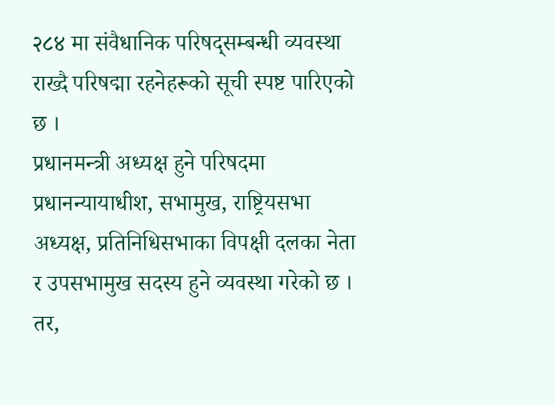२८४ मा संवैधानिक परिषद्सम्बन्धी व्यवस्था राख्दै परिषद्मा रहनेहरूको सूची स्पष्ट पारिएको छ ।
प्रधानमन्त्री अध्यक्ष हुने परिषदमा प्रधानन्यायाधीश, सभामुख, राष्ट्रियसभा अध्यक्ष, प्रतिनिधिसभाका विपक्षी दलका नेता र उपसभामुख सदस्य हुने व्यवस्था गरेको छ । तर,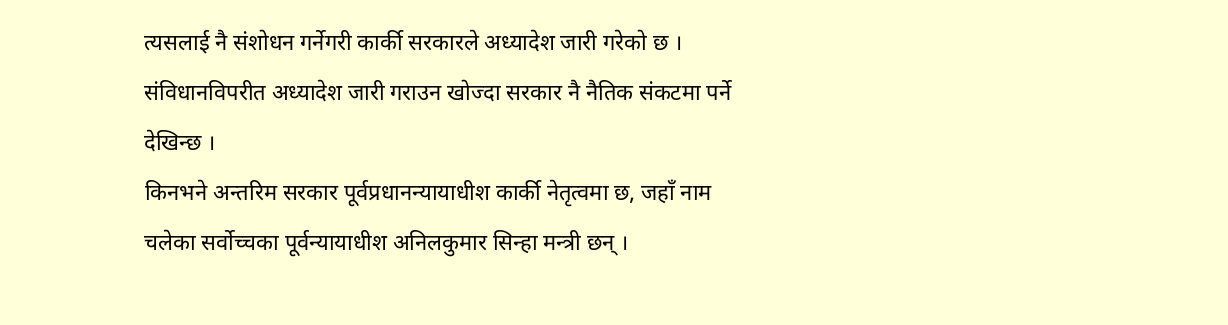त्यसलाई नै संशोधन गर्नेगरी कार्की सरकारले अध्यादेश जारी गरेको छ ।
संविधानविपरीत अध्यादेश जारी गराउन खोज्दा सरकार नै नैतिक संकटमा पर्ने देखिन्छ ।
किनभने अन्तरिम सरकार पूर्वप्रधानन्यायाधीश कार्की नेतृत्वमा छ, जहाँ नाम चलेका सर्वोच्चका पूर्वन्यायाधीश अनिलकुमार सिन्हा मन्त्री छन् ।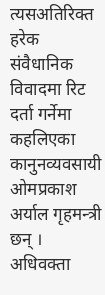त्यसअतिरिक्त हरेक संवैधानिक विवादमा रिट दर्ता गर्नेमा कहलिएका कानुनव्यवसायी ओमप्रकाश अर्याल गृहमन्त्री छन् ।
अधिवक्ता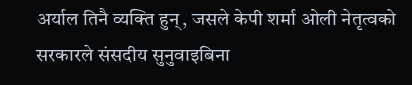अर्याल तिनै व्यक्ति हुन्, जसले केपी शर्मा ओली नेतृत्वको सरकारले संसदीय सुनुवाइबिना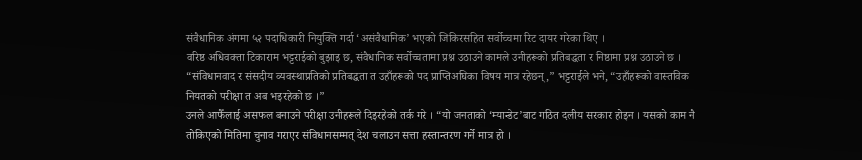संवैधानिक अंगमा ५२ पदाधिकारी नियुक्ति गर्दा ‘असंवैधानिक’ भएको जिकिरसहित सर्वोच्चमा रिट दायर गरेका थिए ।
वरिष्ठ अधिवक्ता टिकाराम भट्टराईको बुझाइ छ, संवैधानिक सर्वोच्चतामा प्रश्न उठाउने कामले उनीहरूको प्रतिबद्धता र निष्ठामा प्रश्न उठाउने छ ।
“संविधानवाद र संसदीय व्यवस्थाप्रतिको प्रतिबद्धता त उहाँहरूको पद प्राप्तिअघिका विषय मात्र रहेछन्,” भट्टराईले भने, “उहाँहरूको वास्तविक नियतको परीक्षा त अब भइरहेको छ ।”
उनले आफैँलाई असफल बनाउने परीक्षा उनीहरूले दिइरहेको तर्क गरे । “यो जनताको ‘म्यान्डेट’बाट गठित दलीय सरकार होइन । यसको काम नै तोकिएको मितिमा चुनाव गराएर संविधानसम्मत् देश चलाउन सत्ता हस्तान्तरण गर्ने मात्र हो ।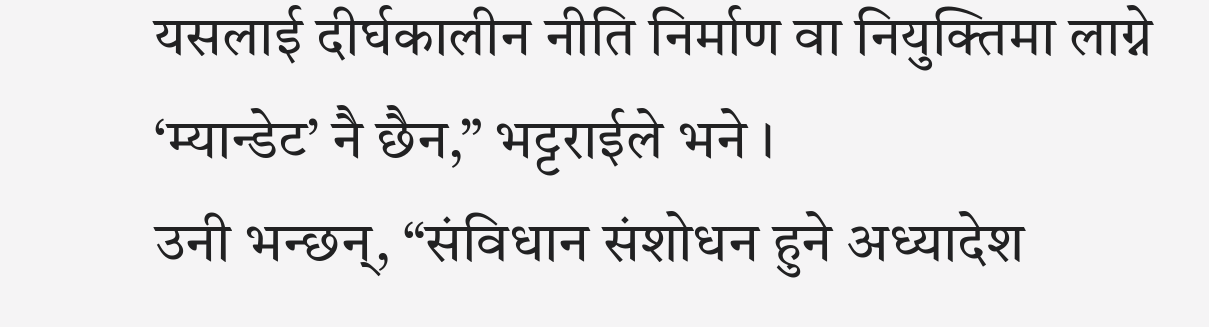यसलाई दीर्घकालीन नीति निर्माण वा नियुक्तिमा लाग्ने ‘म्यान्डेट’ नै छैन,” भट्टराईले भने ।
उनी भन्छन्, “संविधान संशोधन हुने अध्यादेश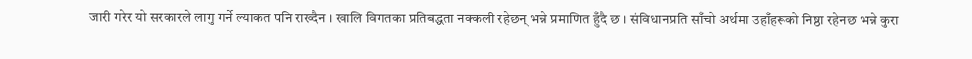जारी गरेर यो सरकारले लागु गर्ने ल्याकत पनि राख्दैन । खालि विगतका प्रतिबद्धता नक्कली रहेछन् भन्ने प्रमाणित हुँदै छ । संविधानप्रति साँचो अर्थमा उहाँहरूको निष्ठा रहेनछ भन्ने कुरा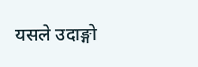यसले उदाङ्गो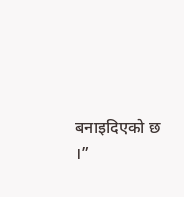बनाइदिएको छ ।”